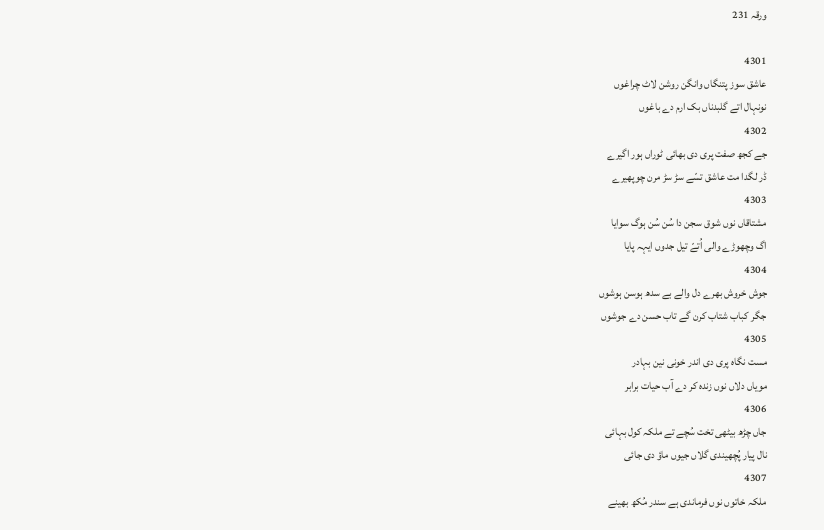ورقہ 231

4301
عاشق سوز پتنگاں وانگن روشن لاٹ چراغوں
نونہال اتے گلبدناں بک ارم دے باغوں
4302
جے کجھ صفت پری دی بھائی ٹوراں ہور اگیرے
ڈر لگدا مت عاشق تسّے سڑ سڑ مرن چوپھیرے
4303
مشتاقاں نوں شوق سجن دا سُن سُن ہوگ سوایا
اگ وچھوڑے والی اُتےّ تیل جدوں ایہہ پایا
4304
جوش خروش بھرے دل والے بے سدھ ہوسن ہوشوں
جگر کباب شتاب کرن گے تاب حسن دے جوشوں
4305
مست نگاہ پری دی اندر خونی نین بہادر
مویاں دلاں نوں زندہ کر دے آب حیات برابر
4306
جاں چڑھ بیٹھی تخت سُچے تے ملکہ کول بہائی
نال پیار پُچھیندی گلاں جیوں ماؤ دی جائی
4307
ملکہ خاتوں نوں فرماندی ہے سندر مُکھ بھینے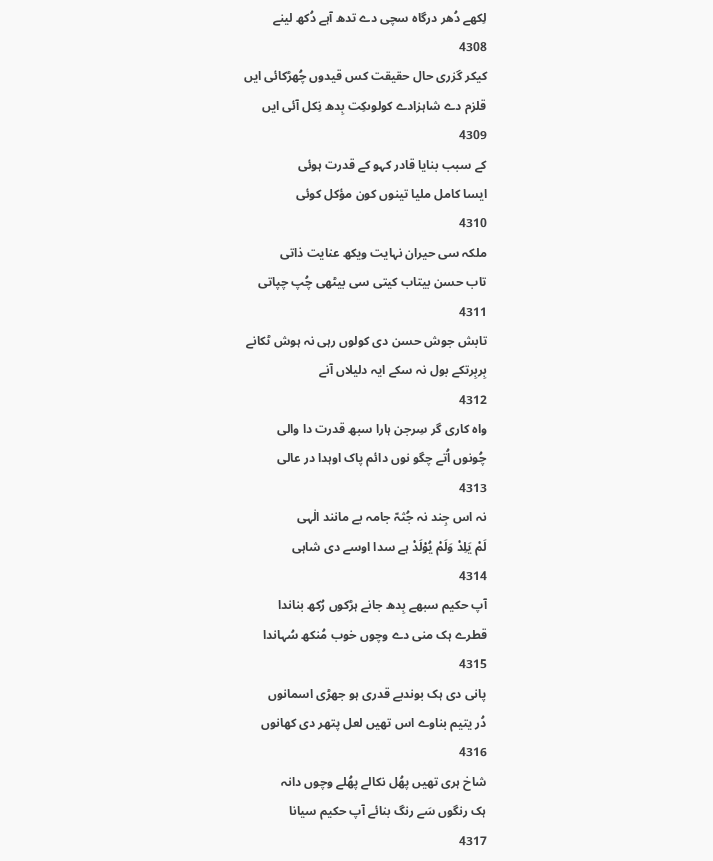لِکھے دُھر درگاہ سچی دے تدھ آہے دُکھ لینے
4308
کیکر گزری حال حقیقت کس قیدوں چُھڑکائی ایں
قلزم دے شاہزادے کولوںکِت بِدھ نِکل آئی ایں
4309
کے سبب بنایا قادر کہو کے قدرت ہوئی
ایسا کامل ملیا تینوں کون مؤکل کوئی
4310
ملکہ سی حیران نہایت ویکھ عنایت ذاتی
تاب حسن بیتاب کیتی سی بیٹھی چُپ چپاتی
4311
تابش جوش حسن دی کولوں رہی نہ ہوش ٹکانے
بِربِرتکے بول نہ سکے ایہ دلیلاں آنے
4312
واہ کاری گر سِرجن ہارا سبھ قدرت دا والی
چُونوں اُتے چگو نوں دائم پاک اوہدا در عالی
4313
نہ اس جِند نہ جُثہّ جامہ بے مانند الٰہی
لَمْ یَلِدْ وَلَمْ یُوْلَدْ ہے سدا اوسے دی شاہی
4314
آپ حکیم سبھے بِدھ جانے ہڑکوں رُکھ بناندا
قطرے ہک منی دے وچوں خوب مُنکھ سُہاندا
4315
پانی دی ہک بوندبے قدری ہو جھڑی اسمانوں
دُر یتیم بناوے اس تھیں لعل پتھر دی کھانوں
4316
شاخ ہری تھیں پھُل نکالے پھُلے وچوں دانہ
ہک رنگوں سَے رنگ بنائے آپ حکیم سیانا
4317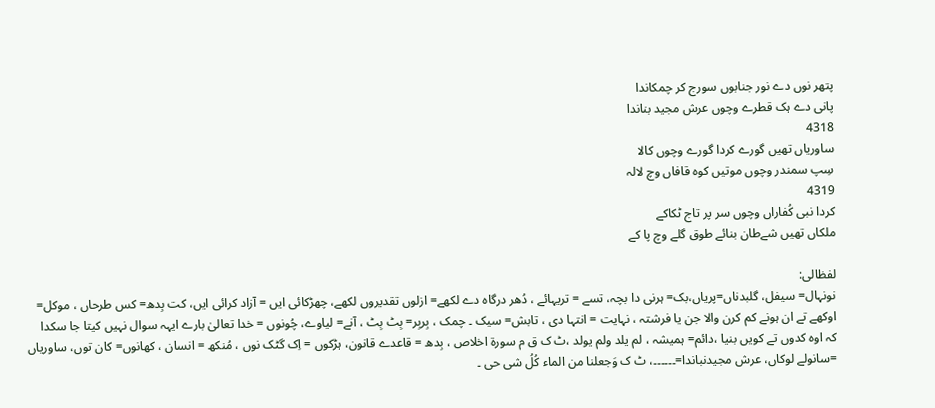پتھر نوں دے نور جنابوں سورج کر چمکاندا
پانی دے ہک قطرے وچوں عرش مجید بناندا
4318
ساوریاں تھیں گورے کردا گورے وچوں کالا
سِپ سمندر وچوں موتیں کوہ قافاں وچ لالہ
4319
کردا نبی کُفاراں وچوں سر پر تاج ٹکاکے
ملکاں تھیں شےطان بنائے طوق گلے وچ پا کے

لفظالی:
نونہال= سیفل، گلبدناں=پریاں،بک= ہرنی دا بچہ، تسے = تریہائے ، دُھر درگاہ دے لکھے= ازلوں تقدیروں لکھے، چھڑکائی ایں = آزاد کرائی ایں، کت بِدھ= کس طرحاں ، موکل= اوکھے تے ان ہونے کم کرن والا جن یا فرشتہ ، نہایت = انتہا دی ، تابش= سیک ۔ چمک ، بِربِر= بِٹ بِٹ ، آنے= لیاوے، چُونوں = خدا تعالیٰ بارے ایہہ سوال نہیں کیتا جا سکدا کہ اوہ کدوں تے کویں بنیا ،دائم= ہمیشہ ، لم یلد ولم یولد ،ٹ ک ق م سورۃ اخلاص ، بِدھ = قاعدے قانون، ہڑکوں = اِک گٹک نوں ، مُنکھ = انسان ، کھانوں= کان توں، ساوریاں =سانولے لوکاں، عرش مجیدنباندا=۔۔۔۔۔۔، ٹ ک وَجعلنا من الماء کُلُ شی حی ۔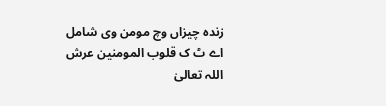زندہ چیزاں وچ مومن وی شامل اے ٹ ک قلوب المومنین عرش اللہ تعالیٰ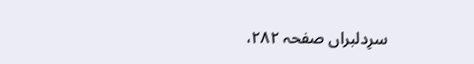سرِدلبراں صفحہ ٢٨٢،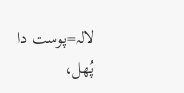لالہ=پوست دا پُھل،